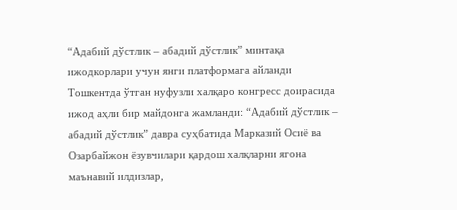“Адабий дўстлик – абадий дўстлик” минтақа ижодкорлари учун янги платформага айланди
Тошкентда ўтган нуфузли халқаро конгресс доирасида ижод аҳли бир майдонга жамланди: “Адабий дўстлик – абадий дўстлик” давра суҳбатида Марказий Осиё ва Озарбайжон ёзувчилари қардош халқларни ягона маънавий илдизлар,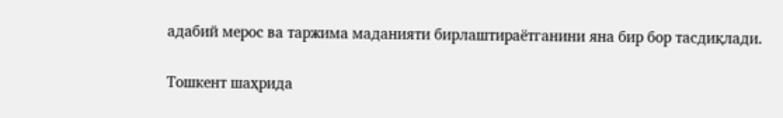адабий мерос ва таржима маданияти бирлаштираётганини яна бир бор тасдиқлади.


Тошкент шаҳрида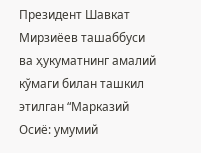Президент Шавкат Мирзиёев ташаббуси ва ҳукуматнинг амалий кўмаги билан ташкил этилган “Марказий Осиё: умумий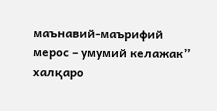маънавий-маърифий мерос – умумий келажак” халқаро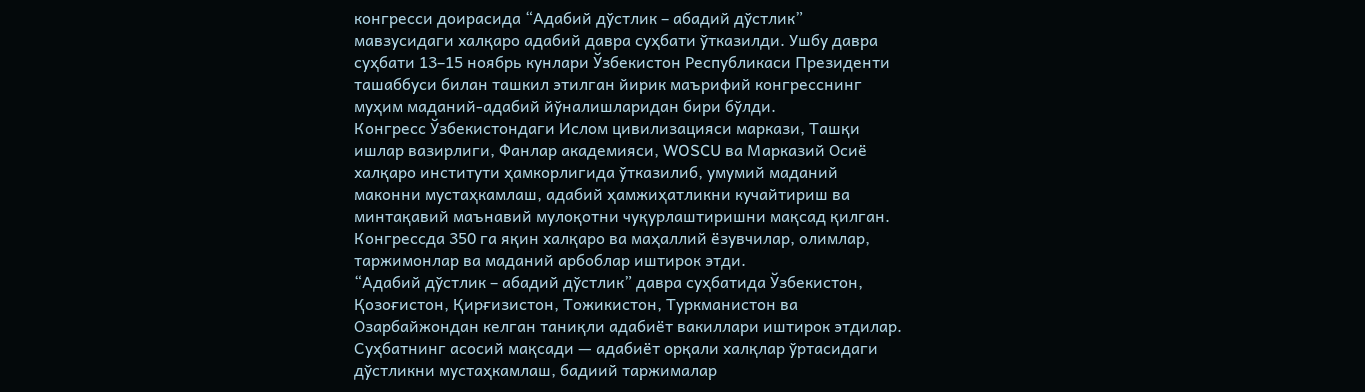конгресси доирасида “Адабий дўстлик – абадий дўстлик” мавзусидаги халқаро адабий давра суҳбати ўтказилди. Ушбу давра суҳбати 13–15 ноябрь кунлари Ўзбекистон Республикаси Президенти ташаббуси билан ташкил этилган йирик маърифий конгресснинг муҳим маданий-адабий йўналишларидан бири бўлди.
Конгресс Ўзбекистондаги Ислом цивилизацияси маркази, Ташқи ишлар вазирлиги, Фанлар академияси, WOSCU ва Марказий Осиё халқаро институти ҳамкорлигида ўтказилиб, умумий маданий маконни мустаҳкамлаш, адабий ҳамжиҳатликни кучайтириш ва минтақавий маънавий мулоқотни чуқурлаштиришни мақсад қилган. Конгрессда 350 га яқин халқаро ва маҳаллий ёзувчилар, олимлар, таржимонлар ва маданий арбоблар иштирок этди.
“Адабий дўстлик – абадий дўстлик” давра суҳбатида Ўзбекистон, Қозоғистон, Қирғизистон, Тожикистон, Туркманистон ва Озарбайжондан келган таниқли адабиёт вакиллари иштирок этдилар.
Суҳбатнинг асосий мақсади — адабиёт орқали халқлар ўртасидаги дўстликни мустаҳкамлаш, бадиий таржималар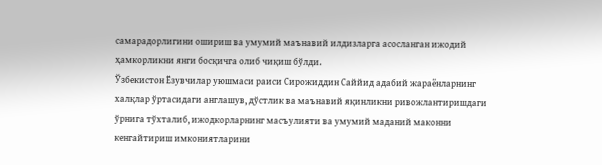самарадорлигини ошириш ва умумий маънавий илдизларга асосланган ижодий ҳамкорликни янги босқичга олиб чиқиш бўлди.
Ўзбекистон Ёзувчилар уюшмаси раиси Сирожиддин Саййид адабий жараёнларнинг халқлар ўртасидаги англашув, дўстлик ва маънавий яқинликни ривожлантиришдаги ўрнига тўхталиб, ижодкорларнинг масъулияти ва умумий маданий маконни кенгайтириш имкониятларини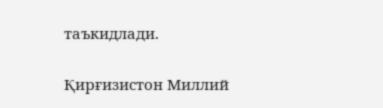таъкидлади.

Қирғизистон Миллий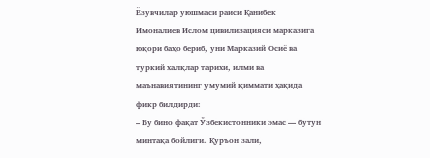Ёзувчилар уюшмаси раиси Қанибек Имоналиев Ислом цивилизацияси марказига юқори баҳо бериб, уни Марказий Осиё ва туркий халқлар тарихи, илми ва маънавиятининг умумий қиммати ҳақида фикр билдирди:
– Бу бино фақат Ўзбекистонники эмас — бутун минтақа бойлиги. Қуръон зали,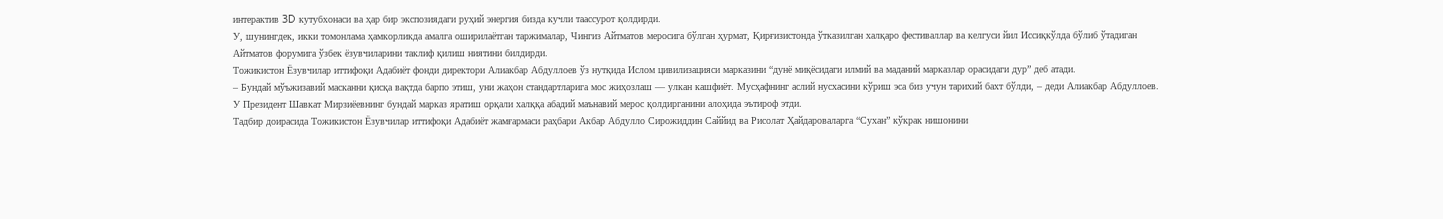интерактив 3D кутубхонаси ва ҳар бир экспозиядаги руҳий энергия бизда кучли таассурот қолдирди.
У, шунингдек, икки томонлама ҳамкорликда амалга оширилаётган таржималар, Чингиз Айтматов меросига бўлган ҳурмат, Қирғизистонда ўтказилган халқаро фестиваллар ва келгуси йил Иссиқкўлда бўлиб ўтадиган Айтматов форумига ўзбек ёзувчиларини таклиф қилиш ниятини билдирди.
Тожикистон Ёзувчилар иттифоқи Адабиёт фонди директори Алиакбар Абдуллоев ўз нутқида Ислом цивилизацияси марказини “дунё миқёсидаги илмий ва маданий марказлар орасидаги дур” деб атади.
– Бундай мўъжизавий масканни қисқа вақтда барпо этиш, уни жаҳон стандартларига мос жиҳозлаш — улкан кашфиёт. Мусҳафнинг аслий нусхасини кўриш эса биз учун тарихий бахт бўлди, – деди Алиакбар Абдуллоев.
У Президент Шавкат Мирзиёевнинг бундай марказ яратиш орқали халққа абадий маънавий мерос қолдирганини алоҳида эътироф этди.
Тадбир доирасида Тожикистон Ёзувчилар иттифоқи Адабиёт жамғармаси раҳбари Акбар Абдулло Сирожиддин Саййид ва Рисолат Ҳайдароваларга “Сухан” кўкрак нишонини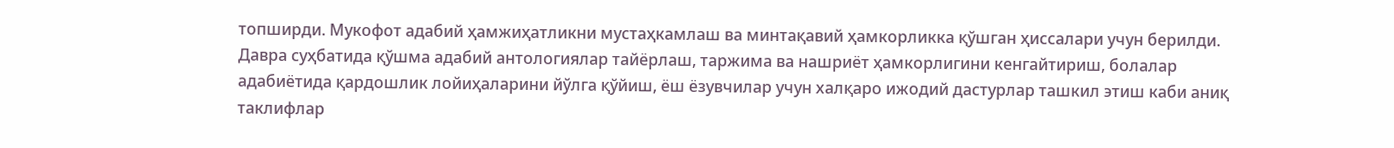топширди. Мукофот адабий ҳамжиҳатликни мустаҳкамлаш ва минтақавий ҳамкорликка қўшган ҳиссалари учун берилди.
Давра суҳбатида қўшма адабий антологиялар тайёрлаш, таржима ва нашриёт ҳамкорлигини кенгайтириш, болалар адабиётида қардошлик лойиҳаларини йўлга қўйиш, ёш ёзувчилар учун халқаро ижодий дастурлар ташкил этиш каби аниқ таклифлар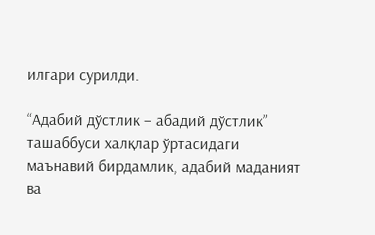илгари сурилди.

“Адабий дўстлик – абадий дўстлик” ташаббуси халқлар ўртасидаги маънавий бирдамлик, адабий маданият ва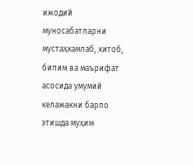ижодий муносабатларни мустаҳкамлаб, китоб, билим ва маърифат асосида умумий келажакни барпо этишда муҳим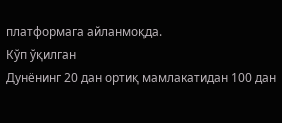платформага айланмоқда.
Кўп ўқилган
Дунёнинг 20 дан ортиқ мамлакатидан 100 дан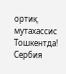ортиқ мутахассис Тошкентда!
Сербия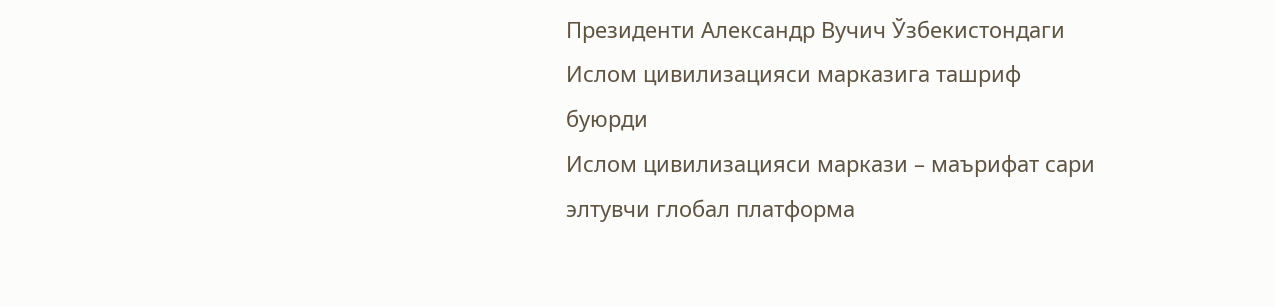Президенти Александр Вучич Ўзбекистондаги Ислом цивилизацияси марказига ташриф буюрди
Ислом цивилизацияси маркази – маърифат сари элтувчи глобал платформа